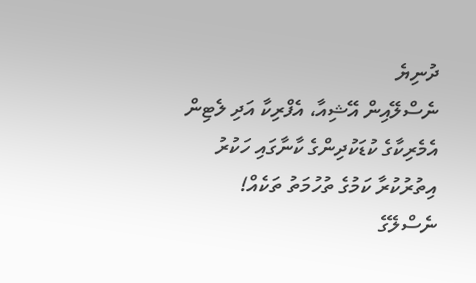ދުނިޔެ
ނެސްލޭއިން އޭޝިއާ، އެފްރިކާ އަދި ލެޓިން އެމެރިކާގެ ކުޑަކުދިންގެ ކާނާގައި ހަކުރު އިތުރުކުރާ ކަމުގެ ތުހުމަތު ތަކެއް!
ނެސްލޭގެ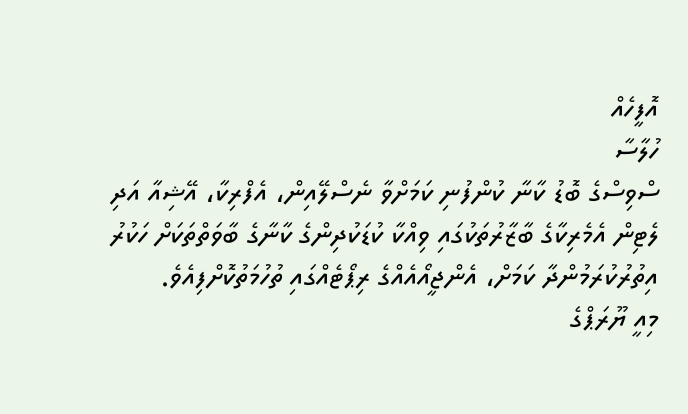އޮފީހެއް
ހުލާސާ
ސްވިސްގެ ބޮޑު ކާނާ ކުންފުނި ކަމަށްވާ ނެސްލޭއިން، އެފްރިކާ، އޭޝިއާ އަދި ލެޓިން އެމެރިކާގެ ބާޒާރުތަކުގައި ވިއްކާ ކުޑަކުދިންގެ ކާނާގެ ބާވަތްތަކަށް ހަކުރު އިތުރުކުރަމުންދާ ކަމަށް، އެންޖީއޯއެއްގެ ރިޕޯޓެއްގައި ތުހުމަތުކޮށްފިއެވެ.
މިއީ ޔޫރަޕްގެ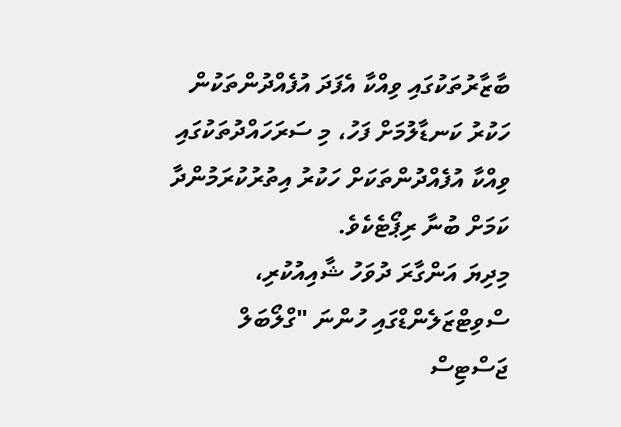ބާޒާރުތަކުގައި ވިއްކާ އެފަދަ އުފެއްދުންތަކުން ހަކުރު ކަނޑާލުމަށް ފަހު، މި ސަރަހައްދުތަކުގައި ވިއްކާ އުފެއްދުންތަކަށް ހަކުރު އިތުރުކުރަމުންދާ ކަމަށް ބުނާ ރިޕޯޓެކެވެ.
މިދިޔަ އަންގާރަ ދުވަހު ޝާއިއުކުރި، ސްވިޓްޒަލެންޑްގައި ހުންނަ "ގްލޯބަލް ޖަސްޓިސް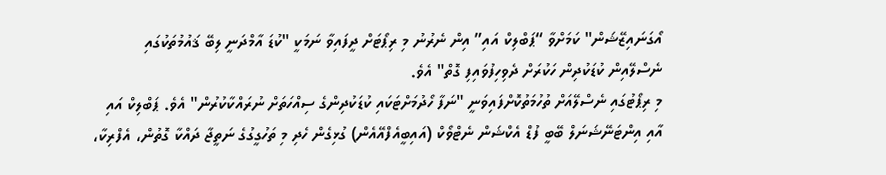އޯގަނައިޒޭޝަން" ކަމަށްވާ “ޕަބްލިކް އައި” އިން ނެރުނު މި ރިޕޯޓަށް ދީފައިވާ ނަމަކީ "ކުޑަ އާމްދަނީ ލިބޭ ޤައުމުތަކުގައި ނެސްލޭއިން ކުޑަކުދިން ހަކުރަށް ދެވިހިފުވައިފި ގޮތް" އެވެ.
މި ރިޕޯޓުގައި ނެސްލޭއަށް ތުހުމަތުކޮށްފައިވަނީ "ނަފާ ހޯދުމަށްޓަކައި ކުޑަކުދިންގެ ސިއްހަތަށް ނުރައްކާކުރުން" އެވެ. ޕަބްލިކް އައި އާއި އިންޓަނޭޝަނަލް ބޭބީ ފުޑް އެކްޝަން ނެޓްވޯކް (އައިބީއެފްއޭއެން) ގުޅިގެން ހެދި މި ތަހުގީގުގެ ނަތީޖާ ދައްކާ ގޮތުން، އެފްރިކާ،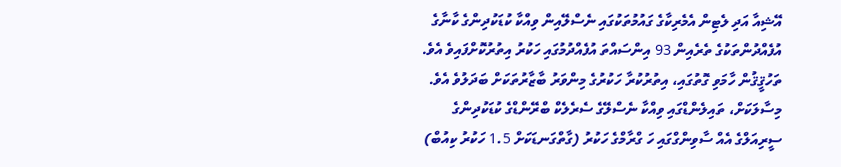އޭޝިއާ އަދި ލެޓިން އެމެރިކާގެ ގައުމުތަކުގައި ނެސްލޭއިން ވިއްކާ ކުޑަކުދިންގެ ކާނާގެ އުފެއްދުންތަކުގެ ތެރެއިން 93 އިންސައްތަ އުފެއްދުމުގައި ހަކުރު އިތުރުކޮށްފައިވެ އެވެ.
ތަހުޤީޤުން ހާމަވި ގޮތުގައި، އިތުރުކުރާ ހަކުރުގެ މިންވަރު ބާޒާރުތަކަށް ބަދަލުވެ އެވެ. މިސާލަކަށް، ތައިލެންޑްގައި ވިއްކާ ނެސްލޭގެ ސެރެލެކް ބްރޭންޑްގެ ކުޑަކުދިންގެ ސީރިއަލްގެ އެއް ސާވިންގްގައި ހަ ގްރާމްގެ ހަކުރު (ގާތްގަނޑަކަށް 1.5 ހަކުރު ކިއުބް)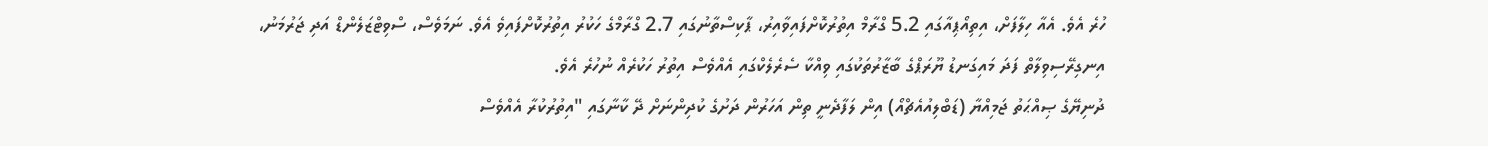ހުރެ އެވެ. އެއާ ހިލާފަށް، އިތިއޯޕިއާގައި 5.2 ގްރާމް އިތުރުކޮށްފައިވާއިރު، ޕާކިސްތާނުގައި 2.7 ގްރާމްގެ ހަކުރު އިތުރުކޮށްފައިވެ އެވެ. ނަމަވެސް، ސްވިޓްޒަލެންޑް އަދި ޖަރުމަނު، އިނގިރޭސިވިލާތް ފަދަ މައިގަނޑު ޔޫރަޕްގެ ބާޒާރުތަކުގައި ވިއްކާ ސެރެލެކްގައި އެއްވެސް އިތުރު ހަކުރެއް ނުހުރެ އެވެ.
ދުނިޔޭގެ ޞިއްޙަތު ޖަމިއްޔާ (ޑަބްލިއުއެޗްއޯ) އިން ލަފާދެނީ ތިން އަހަރުން ދަށުގެ ކުދިންނަށް ދޭ ކާނާގައި "އިތުރުކުރާ އެއްވެސް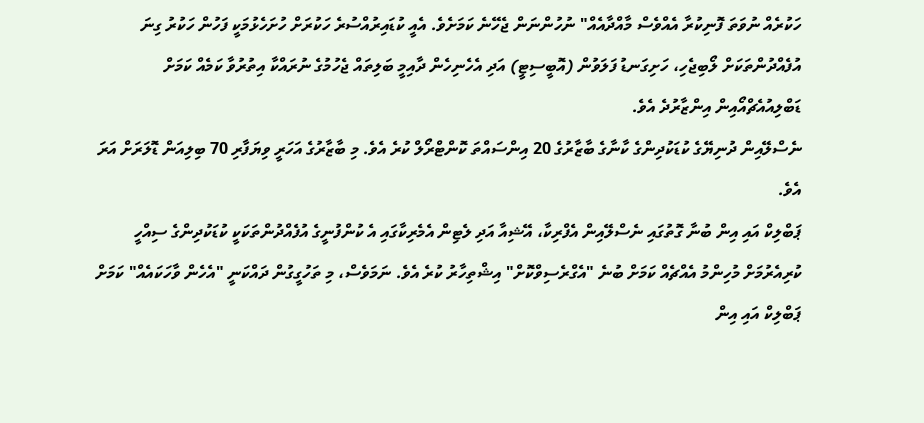ހަކުރެއް ނުވަތަ ފޮނިކުރާ އެއްވެސް މާއްދާއެއް" ނުހުންނަން ޖެހޭނެ ކަމަށެވެ. އެއީ ކުޑައިރުއްސުރެ ހަކުރަށް ހުށަހެޅުމަކީ ފަހުން ހަކުރު ގިނަ އުފެއްދުންތަކަށް ލޯބިޖެހި، ހަށިގަނޑު ފަލަވުން (އޮބީސިޓީ) އަދި އެހެނިހެން ދާއިމީ ބަލިތައް ޖެހުމުގެ ނުރައްކާ އިތުރުވާ ކަމެއް ކަމަށް ޑަބްލިއުއެޗްއޯއިން އިންޒާރުދެ އެވެ.
ނެސްލޭއިން ދުނިޔޭގެ ކުޑަކުދިންގެ ކާނާގެ ބާޒާރުގެ 20 އިންސައްތަ ކޮންޓްރޯލް ކުރެ އެވެ. މި ބާޒާރުގެ އަހަރީ ވިޔަފާރި 70 ބިލިއަން ޑޮލަރަށް އަރަ އެވެ.
ޕަބްލިކް އައި އިން ބުނާ ގޮތުގައި ނެސްލޭއިން އެފްރިކާ، އޭޝިއާ އަދި ލެޓިން އެމެރިކާގައި އެ ކުންފުނީގެ އުފެއްދުންތަކަކީ ކުޑަކުދިންގެ ސިއްހީ ކުރިއެރުމަށް މުހިންމު އެއްޗެއް ކަމަށް ބުނެ "އެގްރެސިވްކޮށް" އިޝްތިހާރު ކުރެ އެވެ. ނަމަވެސް، މި ތަހުގީގުން ދައްކަނީ "އެހެން ވާހަކައެއް" ކަމަށް ޕަބްލިކް އައި އިން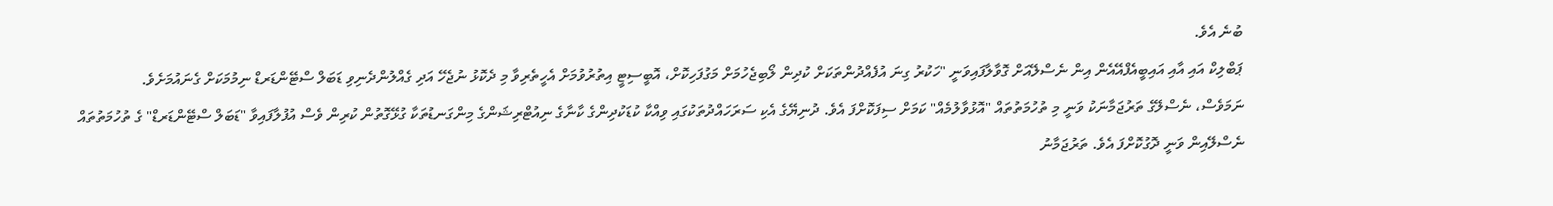ބުނެ އެވެ.
ޕަބްލިކް އައި އާއި އައިބީއެފްއޭއެން އިން ނެސްލޭއަށް ގޮވާލާފައިވަނީ "ހަކުރު ގިނަ އުފެއްދުންތަކަށް ކުދިން ލޯބިޖެހުމަށް މަގުފަހިކޮށް، އޮބީސިޓީ އިތުރުވުމަށް އެހީތެރިވާ މި ދެކޮޅު ނުޖެހޭ އަދި ގެއްލުންދެނިވި ޑަބަލް ސްޓޭންޑަރޑް ނިމުމަކަށް ގެނައުމަށެވެ.
ނަމަވެސް، ނެސްލޭގެ ތަރުޖަމާނަކު ވަނީ މި ތުހުމަތުތައް "އޮޅުވާލުމެއް" ކަމަށް ސިފަކޮށްފަ އެވެ. ދުނިޔޭގެ އެކި ސަރަހައްދުތަކުގައި ވިއްކާ ކުޑަކުދިންގެ ކާނާގެ ނިއުޓްރިޝަންގެ މިންގަނޑުތަކާ ގުޅޭގޮތުން ކުރިން ވެސް އުފުލާފައިވާ "ޑަބަލް ސްޓޭންޑަރޑް" ގެ ތުހުމަތުތައް ނެސްލޭއިން ވަނީ ދޮގުކޮށްފަ އެވެ. ތަރުޖަމާނު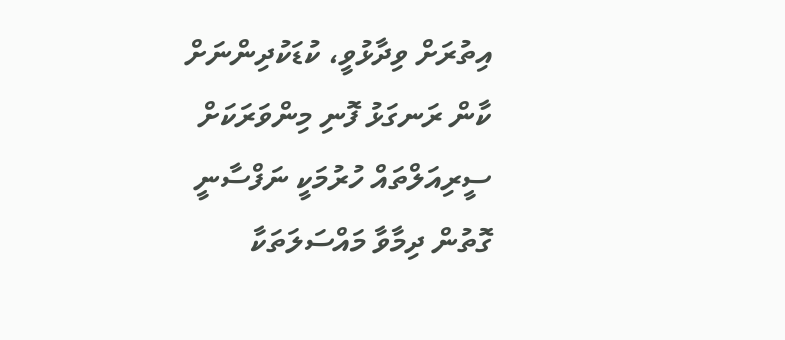އިތުރަށް ވިދާޅުވީ، ކުޑަކުދިންނަށް ކާން ރަނގަޅު ފޮނި މިންވަރަކަށް ސީރިއަލްތައް ހުރުމަކީ ނަފްސާނީ ގޮތުން ދިމާވާ މައްސަލަތަކާ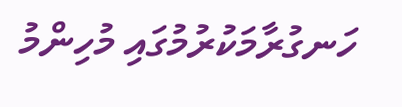ހަނގުރާމަކުރުމުގައި މުހިންމު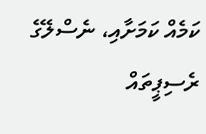ކަމެއް ކަމަށާއި، ނެސްލޭގެ ރެސިޕީތައް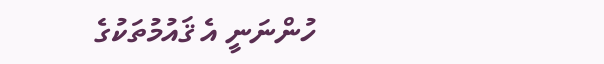ހުންނަނީ އެ ޤައުމުތަކުގެ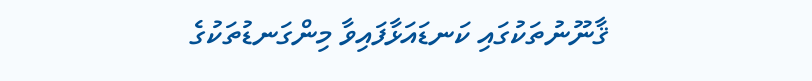ޤާނޫނުތަކުގައި ކަނޑައަޅާފައިވާ މިންގަނޑުތަކުގެ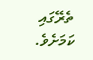ތެރޭގައި ކަމަށެވެ.